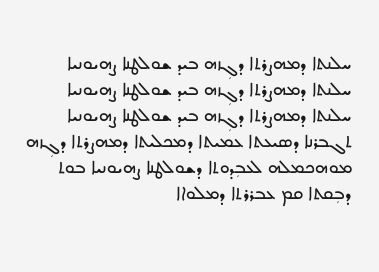ܚܠܢܬܐ ܕܡܗܨܪܬܐ ܕܓܼܙܗ ܒܝܕ ܫܘܠܛܢܐ ܨܗܝܘܢܝܐ
ܚܠܢܬܐ ܕܡܗܨܪܬܐ ܕܓܼܙܗ ܒܝܕ ܫܘܠܛܢܐ ܨܗܝܘܢܝܐ
ܚܠܢܬܐ ܕܡܗܨܪܬܐ ܕܓܼܙܗ ܒܝܕ ܫܘܠܛܢܐ ܨܗܝܘܢܝܐ
ܬܓܒܪܢܐ ܕܣܝܥܬܐ ܥܡܝܬܐ ܕܡܟܠܝܬܐ ܕܡܗܨܪܬܐ ܕܓܼܙܗ ܡܘܗܟܡܠܗ ܠܥܒܼܕܘܬܐ ܕܫܘܠܛܢܐ ܨܗܝܘܢܝܐ ܒܘܬ ܕܒܼܩܬܐ ܩܡ ܥܒܪܪܬܐ ܕܡܠܘܐܐ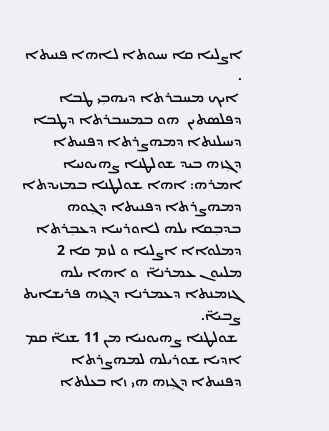ܐܨܠܝܐ ܩܐ ܚܝܘܬܐ ܠܐܗܐ ܦܢܝܬܐ .
 ܐܝܟ ܡܚܒܪܬܐ ܕܝܗܒܼܝ ܛܒܐ ܕܦܠܣܬܝܢ  ܗܘ ܒܡܚܒܪܬܐ ܕܛܒܐ ܕܚܝܠܢܬܐ ܕܡܗܨܪܬܐ ܕܦܢܝܬܐ ܕܓܼܙܗ ܒܝܕ ܫܘܠܛܢܐ ܨܗܝܘܢܝܐ ܐܡܪܗ: ܐܗܐ ܫܘܠܛܢܐ ܒܡܙܝܕܬܐ ܕܡܗܨܪܬܐ ܕܦܢܝܬܐ ܕܓܼܘܗ ܒܕܒܼܩܐ ܝܠܗ ܠܐܘܪܚܐ ܕܥܒܼܪܬܐ ܕܡܠܘܐܐ ܐܨܠܝܐ ܘ ܠܙܡ ܩܐ 2 ܡܠܝܘܢ ܥܡܪܢܐ̈  ܘ ܐܗܐ ܝܠܗ ܓܙܡܢܬܐ ܕܥܡܪܢܐ ܕܓܼܙܗ ܦܪܝܫܐܝܬ ܨܒܝܐ̈.
 ܫܘܠܛܢܐ ܨܗܝܘܢܝܐ ܡܢ 11 ܫܢܐ̈ ܩܡ ܐܕܝܐ ܫܘܪܝܠܗ ܠܡܗܨܪܬܐ ܕܦܢܝܬܐ ܕܓܼܙܗ ܗܝ ܙܐ ܒܥܠܬܐ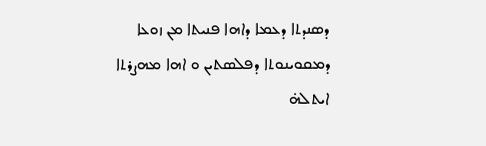ܕܣܢܕܬܐ ܕܥܡܐ ܕܐܗܐ ܦܢܝܬܐ ܡܢ ܙܘܥܐ ܕܡܩܘܝܢܘܬܐ ܕܦܠܣܬܝܢ ܘ ܐܗܐ ܡܗܨܪܬܐ ܐܝܬܠܗ̇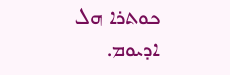ܟܘܬܪܐ ܗܠ ܐܕܝܘܡ.